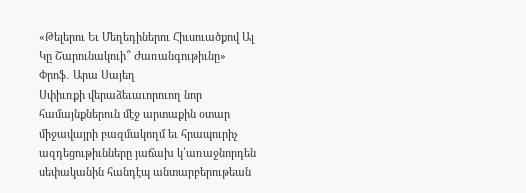«Թելերու Եւ Մեղեդիներու Հիւսուածքով Ալ Կը Շարունակուի՞ Ժառանգութիւնը»
Փրոֆ․ Արա Սայեղ
Սփիւռքի վերաձեւաւորուող նոր համայնքներուն մէջ արտաքին օտար միջավայրի բազմակողմ եւ հրապուրիչ ազդեցութիւնները յաճախ կ՛առաջնորդեն սեփականին հանդէպ անտարբերութեան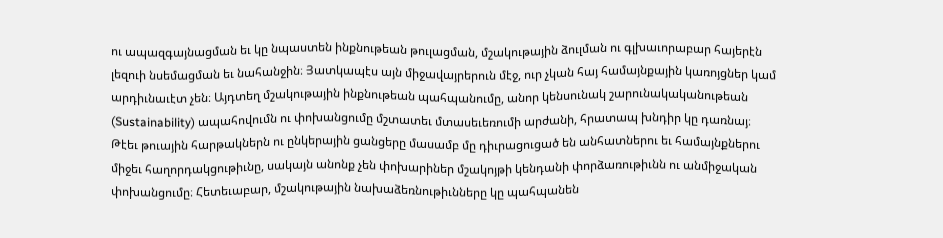ու ապազգայնացման եւ կը նպաստեն ինքնութեան թուլացման, մշակութային ձուլման ու գլխաւորաբար հայերէն լեզուի նսեմացման եւ նահանջին։ Յատկապէս այն միջավայրերուն մէջ, ուր չկան հայ համայնքային կառոյցներ կամ արդիւնաւէտ չեն։ Այդտեղ մշակութային ինքնութեան պահպանումը, անոր կենսունակ շարունակականութեան (Sustainability) ապահովումն ու փոխանցումը մշտատեւ մտասեւեռումի արժանի, հրատապ խնդիր կը դառնայ։
Թէեւ թուային հարթակներն ու ընկերային ցանցերը մասամբ մը դիւրացուցած են անհատներու եւ համայնքներու միջեւ հաղորդակցութիւնը, սակայն անոնք չեն փոխարիներ մշակոյթի կենդանի փորձառութիւնն ու անմիջական փոխանցումը։ Հետեւաբար, մշակութային նախաձեռնութիւնները կը պահպանեն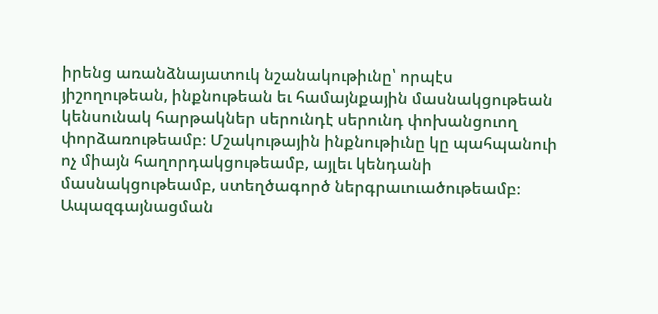իրենց առանձնայատուկ նշանակութիւնը՝ որպէս յիշողութեան, ինքնութեան եւ համայնքային մասնակցութեան կենսունակ հարթակներ սերունդէ սերունդ փոխանցուող փորձառութեամբ։ Մշակութային ինքնութիւնը կը պահպանուի ոչ միայն հաղորդակցութեամբ, այլեւ կենդանի մասնակցութեամբ, ստեղծագործ ներգրաւուածութեամբ։
Ապազգայնացման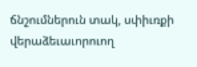ճնշումներուն տակ, սփիւռքի վերաձեւաւորուող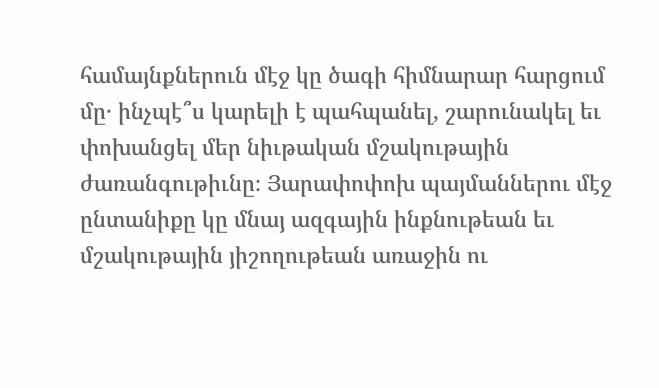համայնքներուն մէջ կը ծագի հիմնարար հարցում մը․ ինչպէ՞ս կարելի է պահպանել, շարունակել եւ փոխանցել մեր նիւթական մշակութային ժառանգութիւնը։ Յարափոփոխ պայմաններու մէջ ընտանիքը կը մնայ ազգային ինքնութեան եւ մշակութային յիշողութեան առաջին ու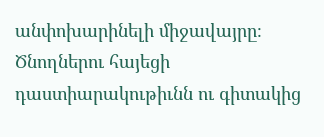անփոխարինելի միջավայրը։ Ծնողներու հայեցի դաստիարակութիւնն ու գիտակից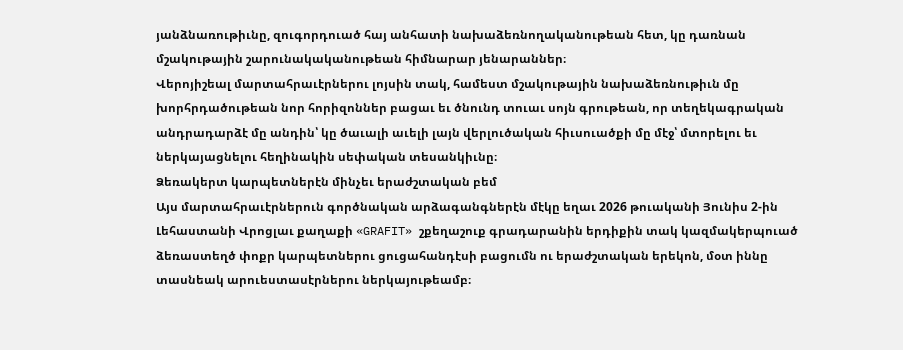յանձնառութիւնը, զուգորդուած հայ անհատի նախաձեռնողականութեան հետ, կը դառնան մշակութային շարունակականութեան հիմնարար յենարաններ։
Վերոյիշեալ մարտահրաւէրներու լոյսին տակ, համեստ մշակութային նախաձեռնութիւն մը խորհրդածութեան նոր հորիզոններ բացաւ եւ ծնունդ տուաւ սոյն գրութեան, որ տեղեկագրական անդրադարձէ մը անդին՝ կը ծաւալի աւելի լայն վերլուծական հիւսուածքի մը մէջ՝ մտորելու եւ ներկայացնելու հեղինակին սեփական տեսանկիւնը։
Ձեռակերտ կարպետներէն մինչեւ երաժշտական բեմ
Այս մարտահրաւէրներուն գործնական արձագանգներէն մէկը եղաւ 2026 թուականի Յունիս 2-ին Լեհաստանի Վրոցլաւ քաղաքի «GRAFIT» շքեղաշուք գրադարանին երդիքին տակ կազմակերպուած ձեռաստեղծ փոքր կարպետներու ցուցահանդէսի բացումն ու երաժշտական երեկոն, մօտ իննը տասնեակ արուեստասէրներու ներկայութեամբ։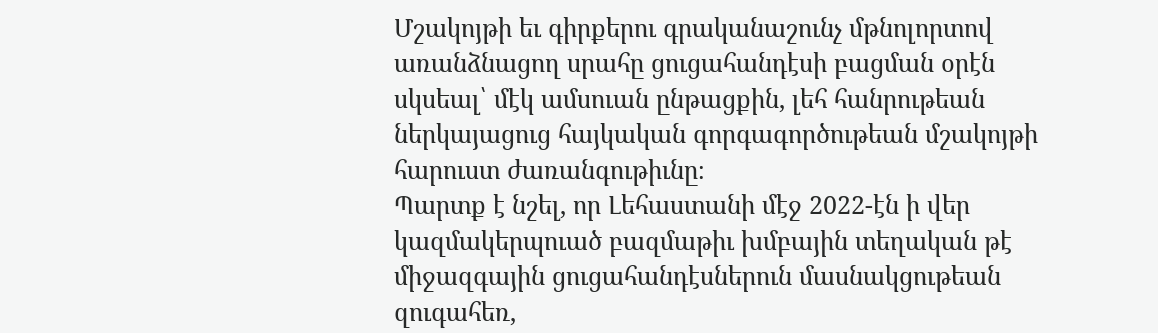Մշակոյթի եւ գիրքերու գրականաշունչ մթնոլորտով առանձնացող սրահը ցուցահանդէսի բացման օրէն սկսեալ՝ մէկ ամսուան ընթացքին, լեհ հանրութեան ներկայացուց հայկական գորգագործութեան մշակոյթի հարուստ ժառանգութիւնը։
Պարտք է նշել, որ Լեհաստանի մէջ 2022-էն ի վեր կազմակերպուած բազմաթիւ խմբային տեղական թէ միջազգային ցուցահանդէսներուն մասնակցութեան զուգահեռ,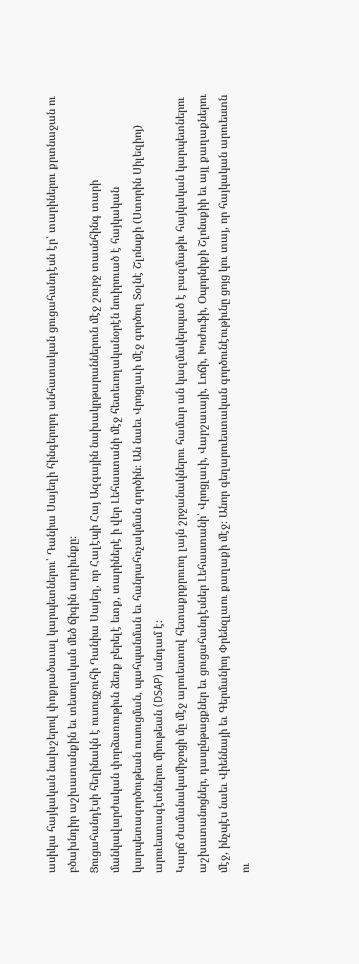ասիկա հայկական նախշերով փոքրածաւալ կարպետներու՝ Դանիա Սայեղի հինգերորդ անհատական ցուցահանդէսն էր՝ տարիներու քրտնաջան ու բծախնդիր աշխատանքին եւ տեսողական մեծ ճիգին արդիւնքը։
Ցուցահանդէսի հեղինակն է ուսուցչուհի Դանիա Սայեղ, որ Հալէպի Հայ Ազգային նախակրթարաններուն մէջ շուրջ տասնհինգ տարի մանկավարժական փորձառութիւն ձեռք բերելէ ետք, տարիներէ ի վեր Լեհաստանի մէջ հետեւողականօրէն նուիրուած է հայկական կարպետագործութեան ուսուցման, պահպանման եւ հանրահռչակման գործին։ Ան նաեւ Վրոցլաւի մէջ գործող Տօլնէ Շլոնսքի (Ստորին Սիլեզիոյ) արուեստագէտներու միութեան (DSAP) անդամ է։
Կարճ ժամանակամիջոցի մը մէջ արուեստով հետաքրքրուող լայն շրջանակներու համար ան կազմակերպած է բազմաթիւ հայկական կարպետներու աշխատանոցներ, դասընթացքներ եւ ցուցահանդէսներ Լեհաստանի՝ Վրոցլաւի, Վարշաւայի, Լոճի, Խոժուֆի, Օպորնիքի Շլոնսքիի եւ այլ քաղաքներու մէջ, ինչպէս նաեւ Վիեննայի եւ Գերմանիոյ Փրենզլաու քաղաքի մէջ։ Անոր գեղարուեստական գործունէութիւնը ցոյց կու տայ, որ հայկական արուեստն ու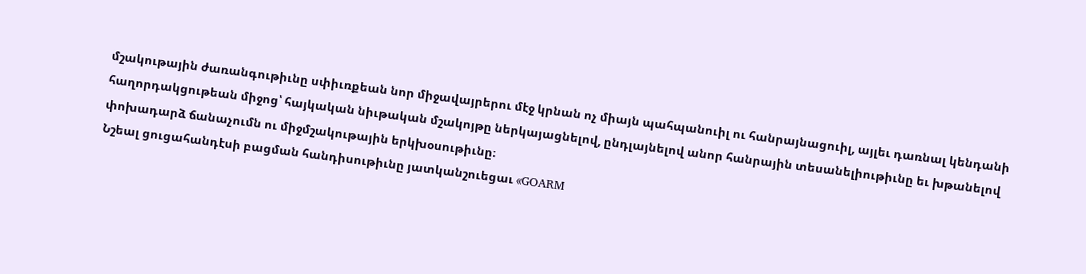մշակութային ժառանգութիւնը սփիւռքեան նոր միջավայրերու մէջ կրնան ոչ միայն պահպանուիլ ու հանրայնացուիլ, այլեւ դառնալ կենդանի հաղորդակցութեան միջոց՝ հայկական նիւթական մշակոյթը ներկայացնելով, ընդլայնելով անոր հանրային տեսանելիութիւնը եւ խթանելով փոխադարձ ճանաչումն ու միջմշակութային երկխօսութիւնը։
Նշեալ ցուցահանդէսի բացման հանդիսութիւնը յատկանշուեցաւ «GOARM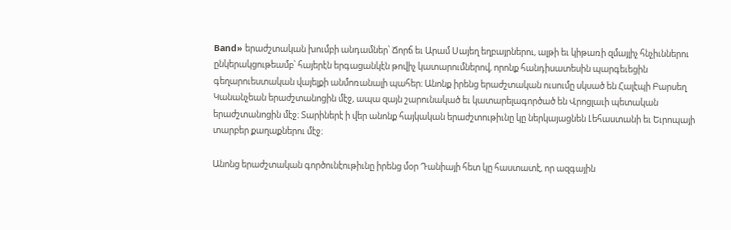Band» երաժշտական խումբի անդամներ՝ Ճորճ եւ Արամ Սայեղ եղբայրներու, ալթի եւ կիթառի զմայլիչ հնչիւններու ընկերակցութեամբ՝ հայերէն երգացանկէն թովիչ կատարումներով, որոնք հանդիսատեսին պարգեւեցին գեղարուեստական վայելքի անմոռանալի պահեր։ Անոնք իրենց երաժշտական ուսումը սկսած են Հալէպի Բարսեղ Կանանչեան երաժշտանոցին մէջ, ապա զայն շարունակած եւ կատարելագործած են Վրոցլաւի պետական երաժշտանոցին մէջ։ Տարիներէ ի վեր անոնք հայկական երաժշտութիւնը կը ներկայացնեն Լեհաստանի եւ Եւրոպայի տարբեր քաղաքներու մէջ։

Անոնց երաժշտական գործունէութիւնը իրենց մօր Դանիայի հետ կը հաստատէ, որ ազգային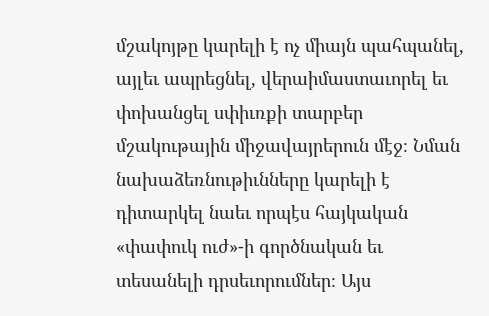մշակոյթը կարելի է ոչ միայն պահպանել, այլեւ ապրեցնել, վերաիմաստաւորել եւ փոխանցել սփիւռքի տարբեր մշակութային միջավայրերուն մէջ։ Նման նախաձեռնութիւնները կարելի է դիտարկել նաեւ որպէս հայկական «փափուկ ուժ»-ի գործնական եւ տեսանելի դրսեւորումներ։ Այս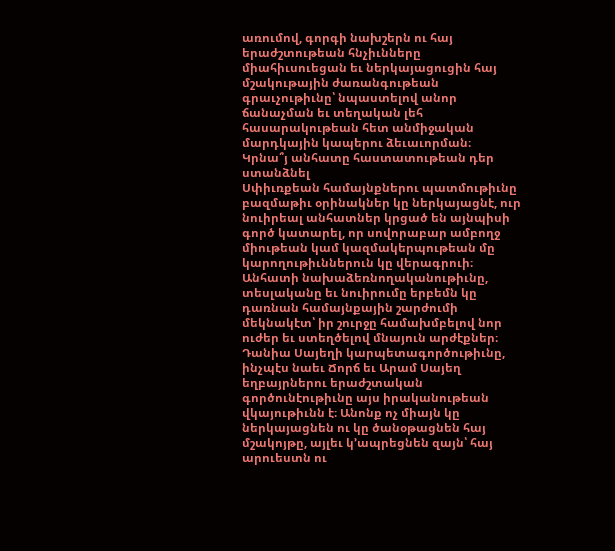առումով, գորգի նախշերն ու հայ երաժշտութեան հնչիւնները միահիւսուեցան եւ ներկայացուցին հայ մշակութային ժառանգութեան գրաւչութիւնը՝ նպաստելով անոր ճանաչման եւ տեղական լեհ հասարակութեան հետ անմիջական մարդկային կապերու ձեւաւորման։
Կրնա՞յ անհատը հաստատութեան դեր ստանձնել
Սփիւռքեան համայնքներու պատմութիւնը բազմաթիւ օրինակներ կը ներկայացնէ, ուր նուիրեալ անհատներ կրցած են այնպիսի գործ կատարել, որ սովորաբար ամբողջ միութեան կամ կազմակերպութեան մը կարողութիւններուն կը վերագրուի։
Անհատի նախաձեռնողականութիւնը, տեսլականը եւ նուիրումը երբեմն կը դառնան համայնքային շարժումի մեկնակէտ՝ իր շուրջը համախմբելով նոր ուժեր եւ ստեղծելով մնայուն արժէքներ։ Դանիա Սայեղի կարպետագործութիւնը, ինչպէս նաեւ Ճորճ եւ Արամ Սայեղ եղբայրներու երաժշտական գործունէութիւնը այս իրականութեան վկայութիւնն է։ Անոնք ոչ միայն կը ներկայացնեն ու կը ծանօթացնեն հայ մշակոյթը, այլեւ կ’ապրեցնեն զայն՝ հայ արուեստն ու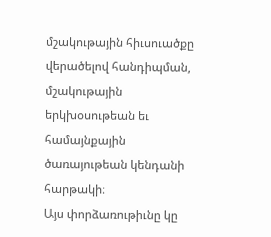մշակութային հիւսուածքը վերածելով հանդիպման, մշակութային երկխօսութեան եւ համայնքային ծառայութեան կենդանի հարթակի։
Այս փորձառութիւնը կը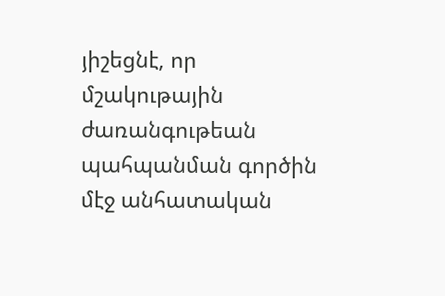յիշեցնէ, որ մշակութային ժառանգութեան պահպանման գործին մէջ անհատական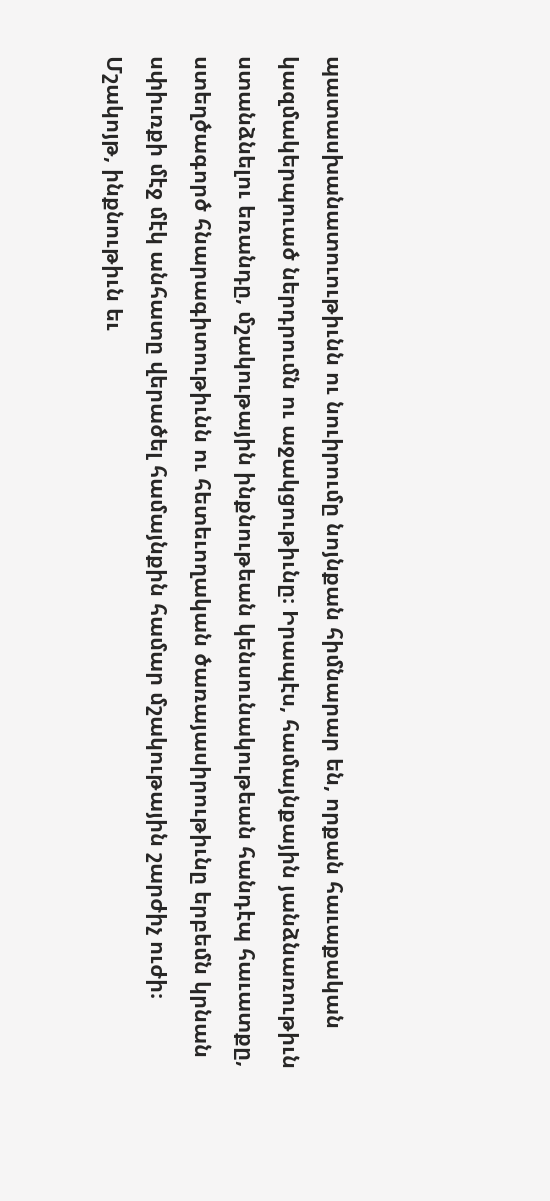պատասխանատուութիւնն ու նուիրումը նոյնքան հիմնարար են, որքան հաւաքական կազմակերպուած ներդրումն ու աջակցութիւնը։ Իրապէս, համայնքային յանձնառութիւն ստանձնելու եռանդը, մշակութային ինքնութեան կենսունակութեան հանդէպ հաւատքը, ստեղծագործ հնարագիտութիւնն ու հետեւողական ծառայասիրութիւնը երբեմն կրնան սփիւռքի մէջ մէկ անհատը վերածել համայնքին համար մշակութային շարժիչ ուժի։
Մշակոյթ, ինքնութիւն եւ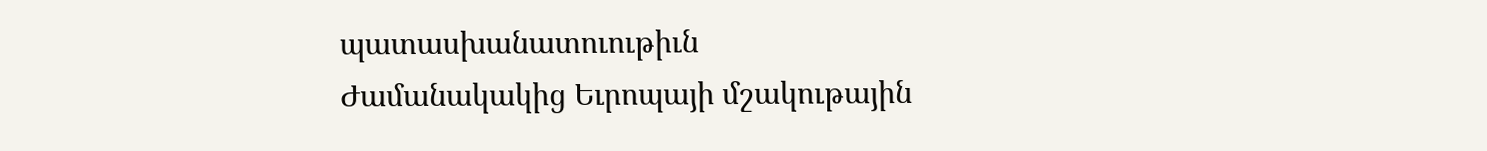պատասխանատուութիւն
Ժամանակակից Եւրոպայի մշակութային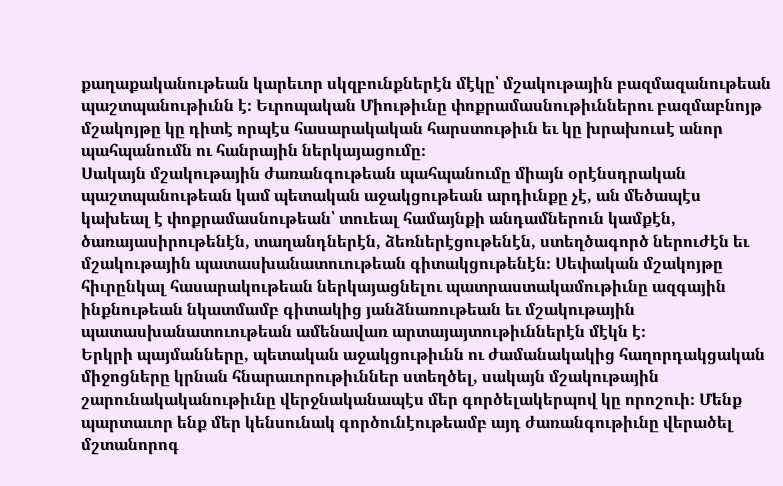քաղաքականութեան կարեւոր սկզբունքներէն մէկը՝ մշակութային բազմազանութեան պաշտպանութիւնն է։ Եւրոպական Միութիւնը փոքրամասնութիւններու բազմաբնոյթ մշակոյթը կը դիտէ որպէս հասարակական հարստութիւն եւ կը խրախուսէ անոր պահպանումն ու հանրային ներկայացումը։
Սակայն մշակութային ժառանգութեան պահպանումը միայն օրէնսդրական պաշտպանութեան կամ պետական աջակցութեան արդիւնքը չէ, ան մեծապէս կախեալ է փոքրամասնութեան՝ տուեալ համայնքի անդամներուն կամքէն, ծառայասիրութենէն, տաղանդներէն, ձեռներէցութենէն, ստեղծագործ ներուժէն եւ մշակութային պատասխանատուութեան գիտակցութենէն։ Սեփական մշակոյթը հիւրընկալ հասարակութեան ներկայացնելու պատրաստակամութիւնը ազգային ինքնութեան նկատմամբ գիտակից յանձնառութեան եւ մշակութային պատասխանատուութեան ամենավառ արտայայտութիւններէն մէկն է։
Երկրի պայմանները, պետական աջակցութիւնն ու ժամանակակից հաղորդակցական միջոցները կրնան հնարաւորութիւններ ստեղծել, սակայն մշակութային շարունակականութիւնը վերջնականապէս մեր գործելակերպով կը որոշուի։ Մենք պարտաւոր ենք մեր կենսունակ գործունէութեամբ այդ ժառանգութիւնը վերածել մշտանորոգ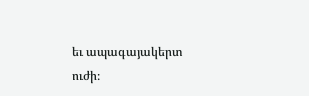եւ ապագայակերտ ուժի։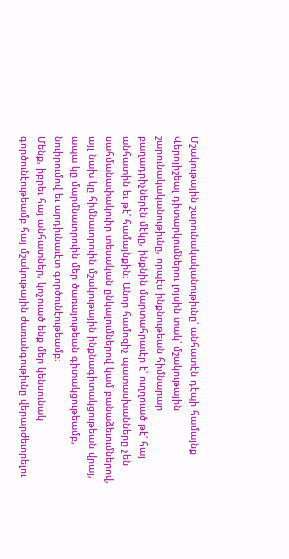Մշակութային շարունակականութիւնը՝ անհատէն դէպի համայնք
Վերոյիշեալ դիտարկումներու լոյսին տակ՝ մշակութային շարունակականութիւնը, որպէս ինքնութեան հիմնարար բաղադրիչներէն մէկը, ինքնին մարտահրաւէր է՝ ուղղուած թէ՛ հայ անհատին եւ թէ՛ համայնքին։ Անոր համոզիչ պատասխանները չեն սահմանափակուիր տեսական ընկալումներով կամ բանաձեւումներով, այլ նախ կը հիմնաւորուին մշակութային ինքնագիտակցութեան վրայ, ապա կը մարմնաւորուին մեր ծառայութեան գիտակցութեամբ, նուիրումով եւ արդիւնաւէտ գործունէութեամբ։
Մենք, իբրեւ հայ անհատներ, կոչուած ենք մեր կենսունակ գործունէութեամբ հայ մշակութային ժառանգութիւնը վերարժեւորելու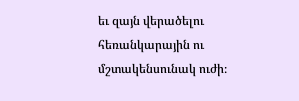եւ զայն վերածելու հեռանկարային ու մշտակենսունակ ուժի։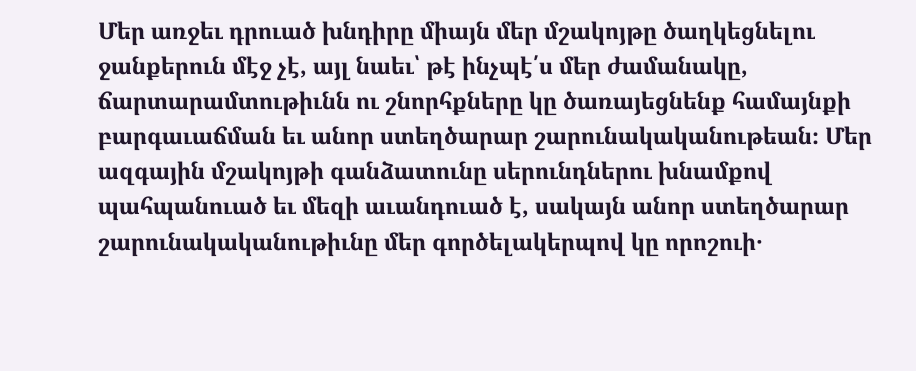Մեր առջեւ դրուած խնդիրը միայն մեր մշակոյթը ծաղկեցնելու ջանքերուն մէջ չէ, այլ նաեւ՝ թէ ինչպէ՛ս մեր ժամանակը, ճարտարամտութիւնն ու շնորհքները կը ծառայեցնենք համայնքի բարգաւաճման եւ անոր ստեղծարար շարունակականութեան։ Մեր ազգային մշակոյթի գանձատունը սերունդներու խնամքով պահպանուած եւ մեզի աւանդուած է, սակայն անոր ստեղծարար շարունակականութիւնը մեր գործելակերպով կը որոշուի․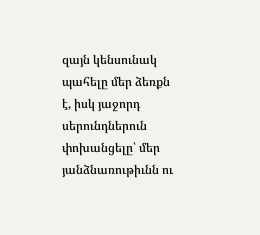զայն կենսունակ պահելը մեր ձեռքն է, իսկ յաջորդ սերունդներուն փոխանցելը՝ մեր յանձնառութիւնն ու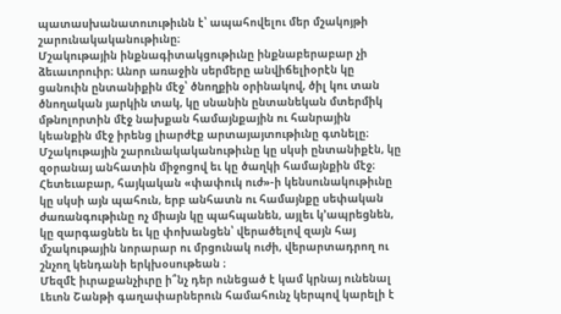պատասխանատուութիւնն է՝ ապահովելու մեր մշակոյթի շարունակականութիւնը։
Մշակութային ինքնագիտակցութիւնը ինքնաբերաբար չի ձեւաւորուիր։ Անոր առաջին սերմերը անվիճելիօրէն կը ցանուին ընտանիքին մէջ՝ ծնողքին օրինակով, ծիլ կու տան ծնողական յարկին տակ, կը սնանին ընտանեկան մտերմիկ մթնոլորտին մէջ նախքան համայնքային ու հանրային կեանքին մէջ իրենց լիարժէք արտայայտութիւնը գտնելը։ Մշակութային շարունակականութիւնը կը սկսի ընտանիքէն, կը զօրանայ անհատին միջոցով եւ կը ծաղկի համայնքին մէջ։
Հետեւաբար, հայկական «փափուկ ուժ»-ի կենսունակութիւնը կը սկսի այն պահուն, երբ անհատն ու համայնքը սեփական ժառանգութիւնը ոչ միայն կը պահպանեն, այլեւ կ’ապրեցնեն, կը զարգացնեն եւ կը փոխանցեն՝ վերածելով զայն հայ մշակութային նորարար ու մրցունակ ուժի, վերարտադրող ու շնչող կենդանի երկխօսութեան ։
Մեզմէ իւրաքանչիւրը ի՞նչ դեր ունեցած է կամ կրնայ ունենալ
Լեւոն Շանթի գաղափարներուն համահունչ կերպով կարելի է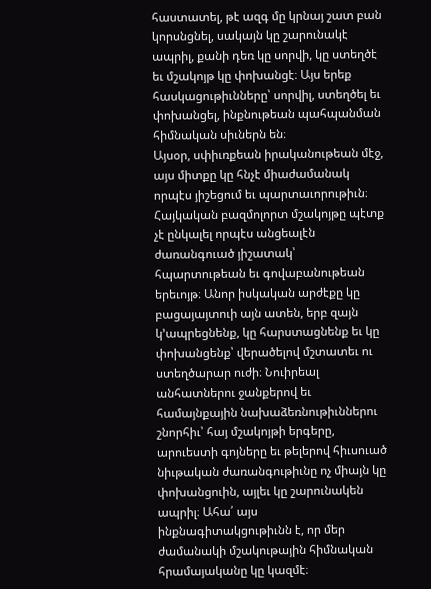հաստատել, թէ ազգ մը կրնայ շատ բան կորսնցնել, սակայն կը շարունակէ ապրիլ, քանի դեռ կը սորվի, կը ստեղծէ եւ մշակոյթ կը փոխանցէ։ Այս երեք հասկացութիւնները՝ սորվիլ, ստեղծել եւ փոխանցել, ինքնութեան պահպանման հիմնական սիւներն են։
Այսօր, սփիւռքեան իրականութեան մէջ, այս միտքը կը հնչէ միաժամանակ որպէս յիշեցում եւ պարտաւորութիւն։ Հայկական բազմոլորտ մշակոյթը պէտք չէ ընկալել որպէս անցեալէն ժառանգուած յիշատակ՝ հպարտութեան եւ գովաբանութեան երեւոյթ։ Անոր իսկական արժէքը կը բացայայտուի այն ատեն, երբ զայն կ՚ապրեցնենք, կը հարստացնենք եւ կը փոխանցենք՝ վերածելով մշտատեւ ու ստեղծարար ուժի։ Նուիրեալ անհատներու ջանքերով եւ համայնքային նախաձեռնութիւններու շնորհիւ՝ հայ մշակոյթի երգերը, արուեստի գոյները եւ թելերով հիւսուած նիւթական ժառանգութիւնը ոչ միայն կը փոխանցուին, այլեւ կը շարունակեն ապրիլ։ Ահա՛ այս ինքնագիտակցութիւնն է, որ մեր ժամանակի մշակութային հիմնական հրամայականը կը կազմէ։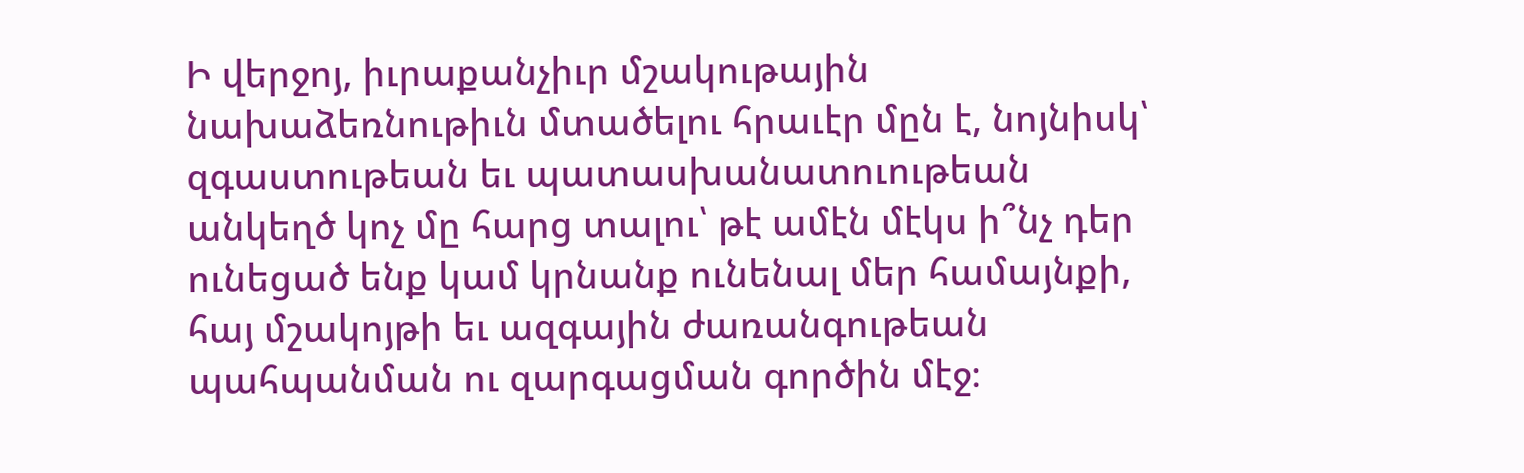Ի վերջոյ, իւրաքանչիւր մշակութային նախաձեռնութիւն մտածելու հրաւէր մըն է, նոյնիսկ՝ զգաստութեան եւ պատասխանատուութեան անկեղծ կոչ մը հարց տալու՝ թէ ամէն մէկս ի՞նչ դեր ունեցած ենք կամ կրնանք ունենալ մեր համայնքի, հայ մշակոյթի եւ ազգային ժառանգութեան պահպանման ու զարգացման գործին մէջ։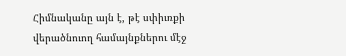Հիմնականը այն է, թէ սփիւռքի վերածնուող համայնքներու մէջ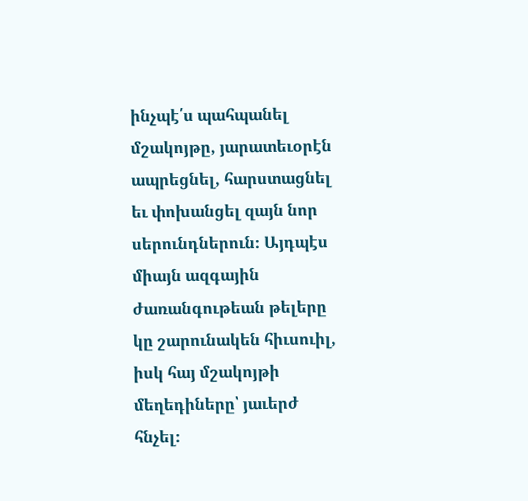ինչպէ՛ս պահպանել մշակոյթը, յարատեւօրէն ապրեցնել, հարստացնել եւ փոխանցել զայն նոր սերունդներուն։ Այդպէս միայն ազգային ժառանգութեան թելերը կը շարունակեն հիւսուիլ, իսկ հայ մշակոյթի մեղեդիները՝ յաւերժ հնչել։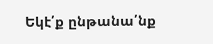Եկէ՛ք ընթանա՛նք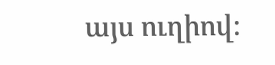այս ուղիով։